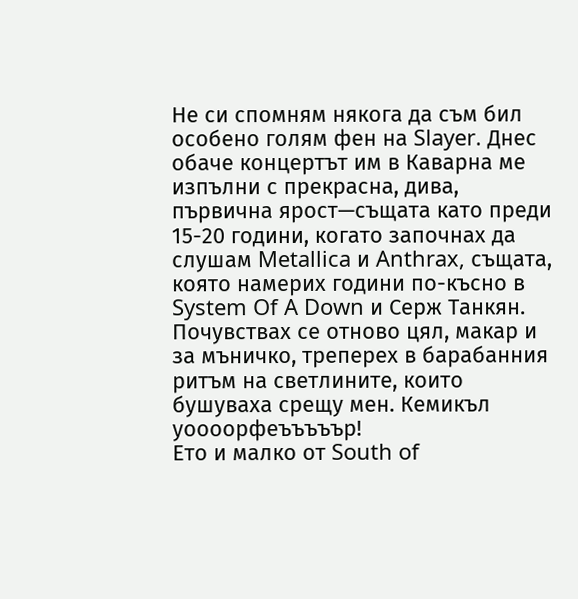Не си спомням някога да съм бил особено голям фен на Slayer. Днес обаче концертът им в Каварна ме изпълни с прекрасна, дива, първична ярост—същата като преди 15-20 години, когато започнах да слушам Metallica и Anthrax, същата, която намерих години по-късно в System Of A Down и Серж Танкян. Почувствах се отново цял, макар и за мъничко, треперех в барабанния ритъм на светлините, които бушуваха срещу мен. Кемикъл уоооорфеъъъъър!
Ето и малко от South of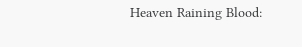Heaven Raining Blood: